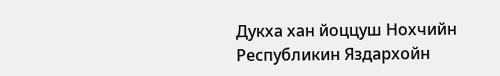Дукха хан йоццуш Нохчийн Республикин Яздархойн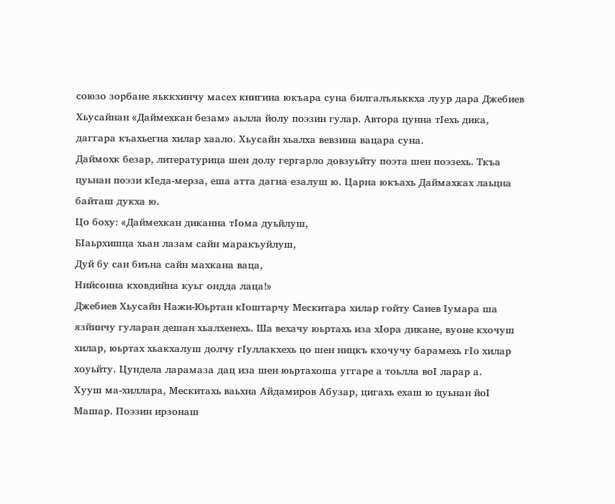союзо зорбане яьккхинчу масех книгина юкъара суна билгалъяьккха луур дара Джебиев Хьусайнан «Даймехкан безам» аьлла йолу поэзин гулар. Автора цунна тIехь дика, даггара къахьегна хилар хаало. Хьусайн хьалха вевзина вацара суна.
Даймохк безар, литературица шен долу гергарло довзуьйту поэта шен поэзехь. Ткъа цуьнан поэзи кIеда-мерза, еша атта дагна езалуш ю. Царна юкъахь Даймахках лаьцна байташ дукха ю.
Цо боху: «Даймехкан диканна тIома дуьйлуш,
БIаьрхишца хьан лазам сайн маракъуйлуш,
Дуй бу сан биъна сайн махкана ваца,
Нийсонна кховдийна куьг ондда лаца!»
Джебиев Хьусайн Нажи-Юьртан кIоштарчу Мескитара хилар гойту Саиев Iумара ша язйинчу гуларан дешан хьалхенехь. Ша вехачу юьртахь иза хIора дикане, вуоне кхочуш хилар, юьртах хьакхалуш долчу гIуллакхехь цо шен ницкъ кхочучу барамехь гIо хилар хоуьйту. Цундела ларамаза дац иза шен юьртахоша уггаре а тоьлла воI ларар а.
Хууш ма-хиллара, Мескитахь ваьхна Айдамиров Абузар, цигахь ехаш ю цуьнан йоI Машар. Поэзин ирзонаш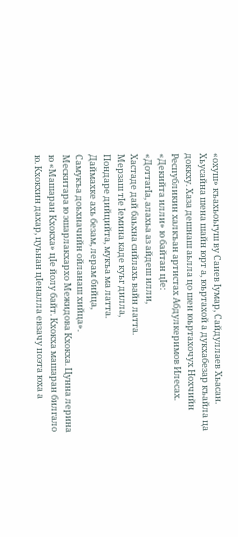«охуш» къахьоьгуш ву Саиев Iумар, Сайдуллаев Хьасан.
Хьусайна шена шайн юрт а, юьртахой а дукхабезар къайла ца доккху. Хаза дешнаш аьлла цо шен юьртахочух Нохчийн Республикин халкъан артистах Абдулкеримов Илесах. «Декийта илли» ю байтан цIе:
«ДоттагIа, алахьа аз айдеш илли,
Хастаде дай баьхна сийлахь вайн латта.
Мерзаш тIе Iемина каде куьг дилла,
Пондаре дийцийта, мукъа ма латта.
Даймахке ахь безам, лерам бийца,
Самукъа доьхначийн ойланаш хийца».
Мескитара ю эшарлакхархо Межидова Кхокха. Цунна лерина ю «Машаран Кхокха» цIе йолу байт. Кхокха машаран билгало ю. Кхокхин дахар, цуьнан цIеналла евзачу поэта юха а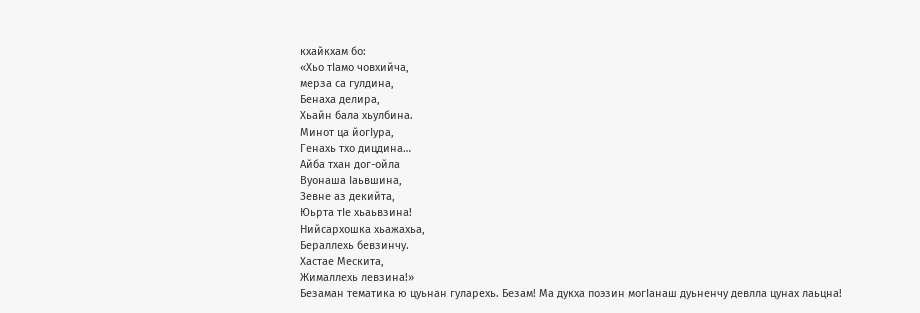кхайкхам бо:
«Хьо тIамо човхийча,
мерза са гулдина,
Бенаха делира,
Хьайн бала хьулбина.
Минот ца йогIура,
Генахь тхо дицдина…
Айба тхан дог-ойла
Вуонаша Iаьвшина,
Зевне аз декийта,
Юьрта тIе хьаьвзина!
Нийсархошка хьажахьа,
Бераллехь бевзинчу.
Хастае Мескита,
Жималлехь левзина!»
Безаман тематика ю цуьнан гуларехь. Безам! Ма дукха поэзин могIанаш дуьненчу девлла цунах лаьцна!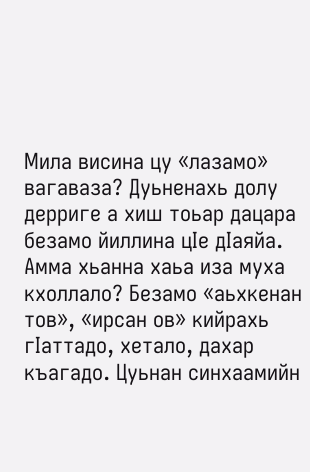Мила висина цу «лазамо» вагаваза? Дуьненахь долу дерриге а хиш тоьар дацара безамо йиллина цIе дIаяйа. Амма хьанна хаьа иза муха кхоллало? Безамо «аьхкенан тов», «ирсан ов» кийрахь гIаттадо, хетало, дахар къагадо. Цуьнан синхаамийн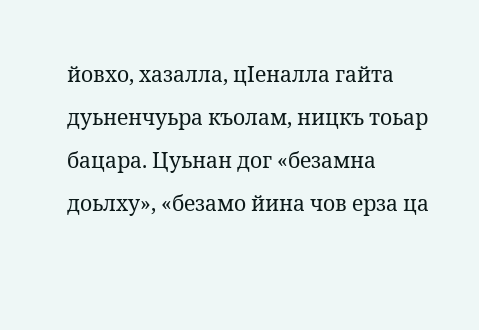йовхо, хазалла, цIеналла гайта дуьненчуьра къолам, ницкъ тоьар бацара. Цуьнан дог «безамна доьлху», «безамо йина чов ерза ца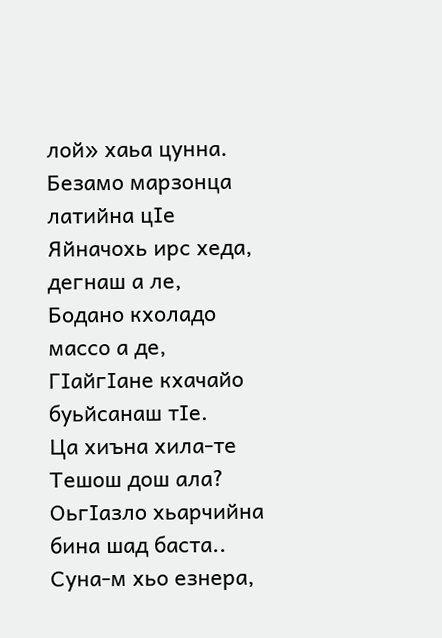лой» хаьа цунна.
Безамо марзонца латийна цIе
Яйначохь ирс хеда, дегнаш а ле,
Бодано кхоладо массо а де,
ГIайгIане кхачайо буьйсанаш тIе.
Ца хиъна хила-те
Тешош дош ала?
ОьгIазло хьарчийна бина шад баста..
Суна-м хьо езнера,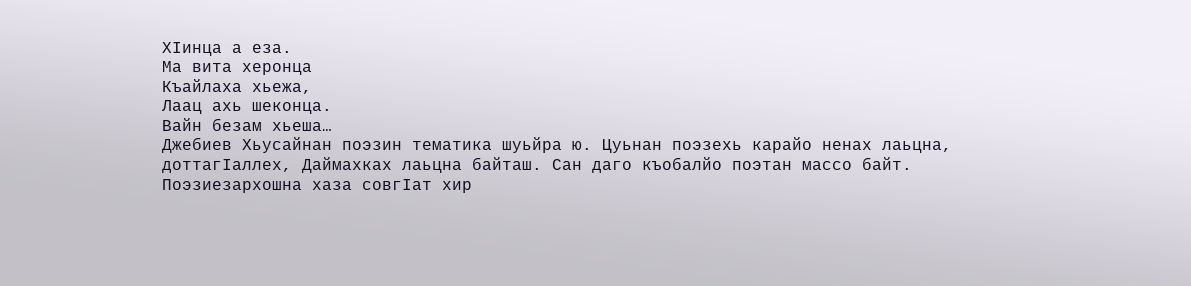ХIинца а еза.
Ма вита херонца
Къайлаха хьежа,
Лаац ахь шеконца.
Вайн безам хьеша…
Джебиев Хьусайнан поэзин тематика шуьйра ю. Цуьнан поэзехь карайо ненах лаьцна, доттагIаллех, Даймахках лаьцна байташ. Сан даго къобалйо поэтан массо байт. Поэзиезархошна хаза совгIат хир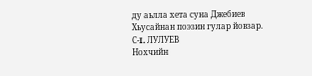ду аьлла хета суна Джебиев Хьусайнан поэзин гулар йовзар.
С-I. ЛУЛУЕВ
Нохчийн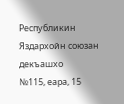Республикин Яздархойн союзан декъашхо
№115, еара, 15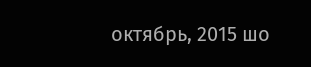октябрь, 2015 шо